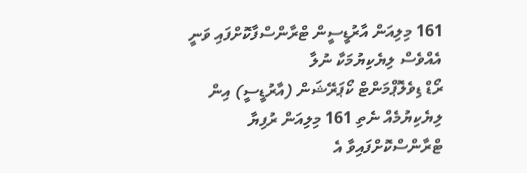161 މިލިއަން އާރުޑީސީން ޓްރާންސްފާކޮށްފައި ވަނީ އެއްވެސް ލިޔެކިޔުމަކާ ނުލާ
ރޯޑް ޑިވެލޮޕްމަންޓް ކޯޕަރޭޝަން (އާރުޑީސީ) އިން ލިޔެކިޔުމެއް ނެތި 161 މިލިއަން ރުފިޔާ ޓްރާންސްކޮށްފައިވާ އެ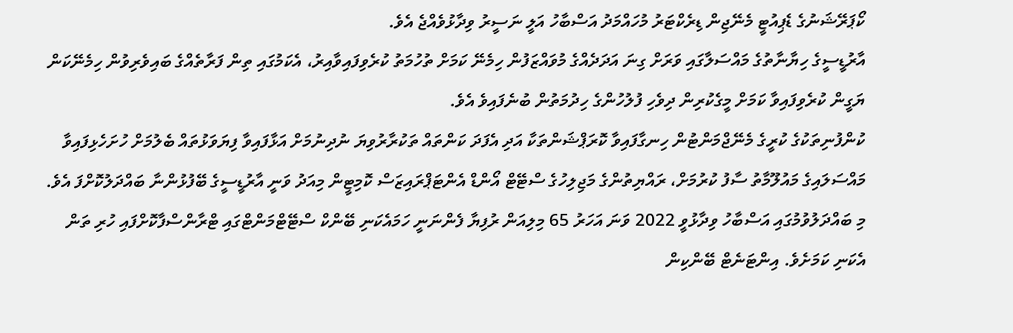ކޯޕަރޭޝަނުގެ ޑެޕިއުޓީ މެނޭޖިން ޑިރެކްޓަރު މުހައްމަދު އަސްބާހު އަލީ ނަސީރު ވިދާޅުވެއްޖެ އެވެ.
އާރުޑީސީގެ ހިޔާނާތުގެ މައްސަލާގައި ވަރަށް ގިނަ އަދަދެއްގެ މުވައްޒަފުން ހިމެނޭ ކަމަށް ތުހުމަތު ކުރެވިފައިވާއިރު، އެކަމުގައި ތިން ފަރާތެއްގެ ބައިވެރިވުން ހިމެނޭކަން ޔަގީން ކުރެވިފައިވާ ކަމަށް މީގެކުރިން ދިވެހި ފުލުހުންގެ ހިދުމަތުން ބުނެފައިވެ އެވެ.
ކުންފުނިތަކުގެ ކުރީގެ މެނޭޖްމަންޓުން ހިނގާފައިވާ ކޮރަޕްޝަންތަކާ އަދި އެފަދަ ކަންތައް ތަކުރާރުވިޔަ ނުދިނުމަށް އަޅާފައިވާ ފިޔަވަޅުތައް ބެލުމަށް ހުށަހެޅިފައިވާ މައްސަލައިގެ މައުލޫމާތު ސާފު ކުރުމަށް، ރައްޔިތުންގެ މަޖިލިހުގެ ސްޓޭޓް އޯންޑް އެންޓަޕްރައިޒަސް ކޮމިޓީން މިއަދު ވަނީ އާރުޑީސީގެ ބޭފުޅުންނާ ބައްދަލުކޮށްފަ އެވެ.
މި ބައްދަލުވުމުގައި އަސްބާހު ވިދާޅުވީ 2022 ވަނަ އަހަރު 65 މިލިއަން ރުފިޔާ ފެންނަނީ ހަމައެކަނި ބޭންކް ސްޓޭޓްމަންޓްގައި ޓްރާންސްފާކޮށްފައި ހުރި ތަން އެކަނި ކަމަށެވެ. އިންޓަނެޓް ބޭންކިން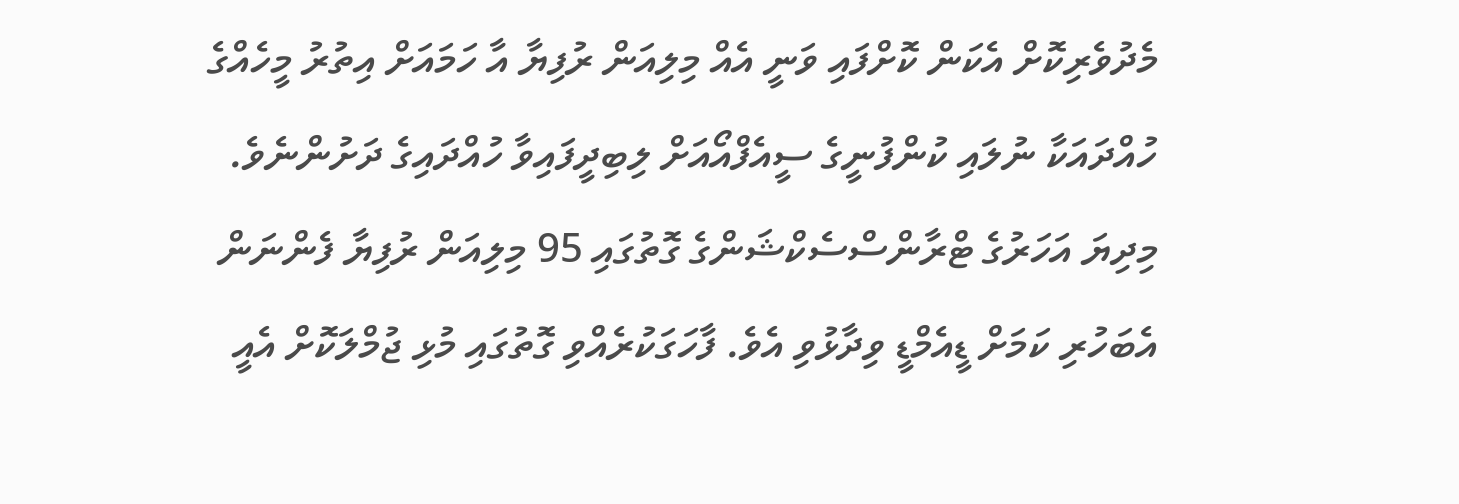މެދުވެރިކޮށް އެކަން ކޮށްފައި ވަނީ އެއް މިލިއަން ރުފިޔާ އާ ހަމައަށް އިތުރު މީހެއްގެ ހުއްދައަކާ ނުލައި ކުންފުނީގެ ސީއެފްއޯއަށް ލިބިދީފައިވާ ހުއްދައިގެ ދަށުންނެވެ.
މިދިޔަ އަހަރުގެ ޓްރާންސްސެކްޝަންގެ ގޮތުގައި 95 މިލިއަން ރުފިޔާ ފެންނަން އެބަހުރި ކަމަށް ޑީއެމްޑީ ވިދާޅުވި އެވެ. ފާހަގަކުރެއްވި ގޮތުގައި މުޅި ޖުމްލަކޮށް އެއީ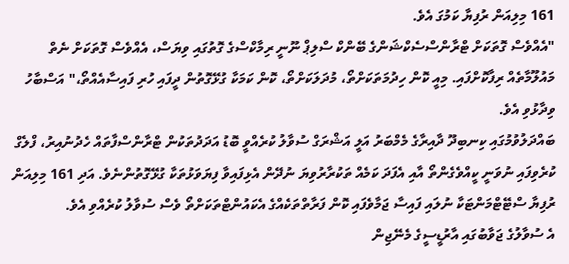161 މިލިއަން ރުފިޔާ ކަމުގަ އެވެ.
"އެއްވެސް ގޮތަކަށް ޓްރާންސްސެކްޝަންގެ ބޭންކް ސްލިޕް ނޫނީ ރިމާކްސްގެ ގޮތުގައި ވިޔަސް، އެއްވެސް ގޮތަކަށް ނެތް މައުލޫމާތެއް ރިފާކޮށްފައި. މިއީ ކޮން ހިދުމަތަކަށްތޯ، މުދަލަކަށްތޯ، ކޮން ކަމަކާ ގުޅޭގޮތުން ދީފައި ހުރި ފައިސާއެއްތޯ،" އަސްބާހު ވިދާޅުވި އެވެ.
ބައްދަލުވުމުގައި ކިނބިދޫ ދާއިރާގެ މެމްބަރު އަލީ އަޝްރަގް ސުވާލު ކުރެއްވީ ބޮޑު އަދަދުތަކުން ޓްރާންސްފާތައް ހެދުނުއިރު، ފްލެގް ކުރެވިފައި ނުވަނީ ކީއްވެގެންތޯ އާއި އެފަދަ ކަމެއް ތަކުރާރުވިޔަ ނުދޭން އެޅިފައިވާ ފިޔަވަޅުތަކާ ގުޅޭގޮތުންނެވެ. އަދި 161 މިލިއަން ރުފިޔާ ސްޓޭޓްމަންޓަކާ ނުލައި ފައިސާ ޖަމާވެފައި ކޮން ފަރާތްތަކެއްގެ އެކައުންޓްތަކަށްތޯ ވެސް ސުވާލު ކުރެއްވި އެވެ.
އެ ސުވާލުގެ ޖަވާބުގައި އާރުޑީސީގެ މެނޭޖިން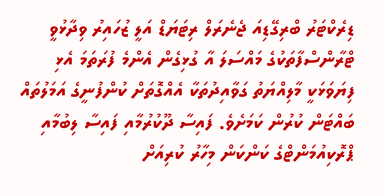ޑިރެކްޓަރު ބްރިގޭޑިއަ ޖެނެރަލް ރިޓަޔަޑް އަލީ ޒުހައިރު ވިދާޅުވީ ޓްރާންސްފާތަކުގެ މައްސަލަ އާ ގުޅިގެން އެންމެ ފުރަތަމަ އެޅި ފިޔަވަޅަކީ މާލިއްޔަތު ގަވާއިދުތަކާ އެއްގޮތަށް ކުންފުނީގެ އަމަލުތައް ބައްޓަން ކުރުން ކަމަށެވެ. ފައިސާ ދޫކުރުމާއި ފައިސާ ލިބުމާއި ޕްރޮކިއުމަންޓްގެ ކަންކަން މިހާރު ކުރިއަށް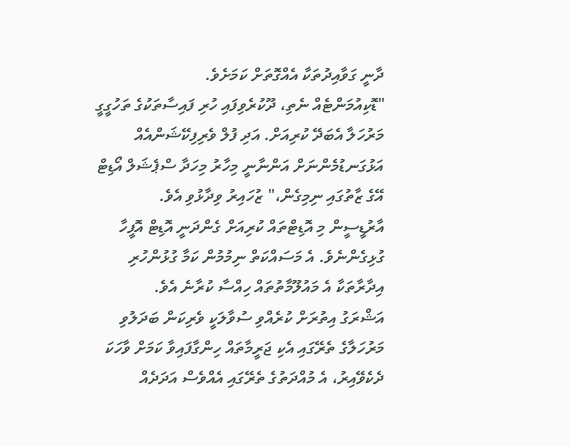ދާނީ ގަވާއިދުތަކާ އެއްގޮތަށް ކަމަށެވެ.
"ޑޮކިއުމަންޓެއް ނެތި، ދޫކުރެވިފައި ހުރި ފައިސާތަކުގެ ތަހުގީގީ މަރުހަލާ އެބަދޭ ކުރިއަށް. އަދި ފުލް ވެރިފިކޭޝަންއެއް އަޅުގަނޑުމެންނަށް އަންނާނީ މިހާރު މިހަދާ ސްޕެޝަލް އޯޑިޓް އޭގެ ޒާތުގައި ނިމިގެން،" ޒުހައިރު ވިދާޅުވި އެވެ.
އާރުޑީސީން މި އޮޑިޓްތައް ކުރިއަށް ގެންދަނީ އޮޑިޓް އޮފީހާ ގުޅިގެންނެވެ. އެ މަސައްކަތް ނިމުމުން ކަމާ ގުޅުންހުރި އިދާރާތަކާ އެ މައުލޫމާތުތައް ހިއްސާ ކުރާނެ އެވެ.
އަޝްރަގު އިތުރަށް ކުރެއްވި ސުވާލަކީ ވެރިކަން ބަދަލުވި މަރުހަލާގެ ތެރޭގައި އެކި ޖަރީމާތައް ހިންގާފައިވާ ކަމަށް ވާހަކަ ދެކެވޭއިރު، އެ މުއްދަތުގެ ތެރޭގައި އެއްވެސް އަދަދެއް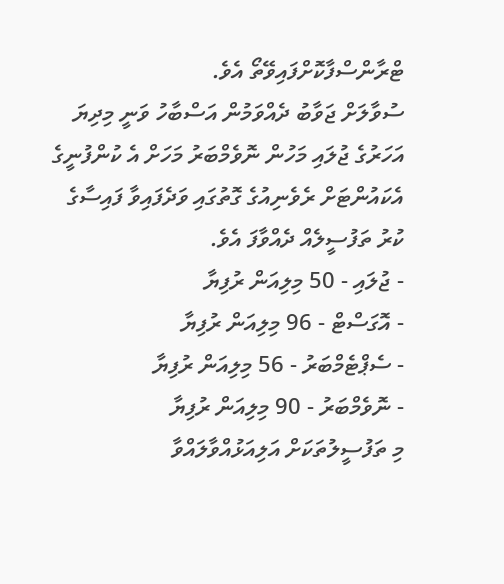ޓްރާންސްފާކޮށްފައިވޭތޯ އެވެ.
ސުވާލަށް ޖަވާބު ދެއްވަމުން އަސްބާހު ވަނީ މިދިޔަ އަހަރުގެ ޖުލައި މަހުން ނޮވެމްބަރު މަހަށް އެ ކުންފުނީގެ އެކައުންޓަށް ރެވެނިއުގެ ގޮތުގައި ވަދެފައިވާ ފައިސާގެ ކުރު ތަފުސީލެއް ދެއްވާފަ އެވެ.
- ޖުލައި - 50 މިލިއަން ރުފިޔާ
- އޮގަސްޓް - 96 މިލިއަން ރުފިޔާ
- ސެޕްޓެމްބަރު - 56 މިލިއަން ރުފިޔާ
- ނޮވެމްބަރު - 90 މިލިއަން ރުފިޔާ
މި ތަފުސީލުތަކަށް އަލިއަޅުއްވާލައްވާ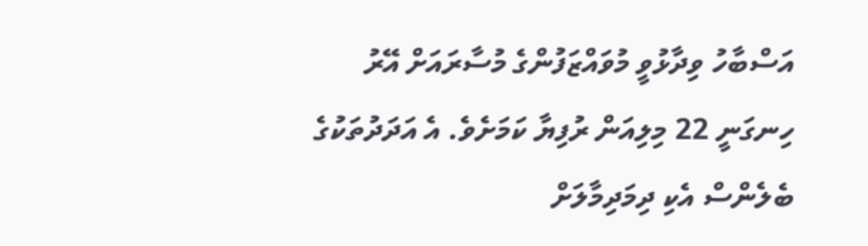އަސްބާހު ވިދާޅުވީ މުވައްޒަފުންގެ މުސާރައަށް އޭރު ހިނގަނީ 22 މިލިއަން ރުފިޔާ ކަމަށެވެ. އެ އަދަދުތަކުގެ ބެލެންސް އެކި ދިމަދިމާލަށް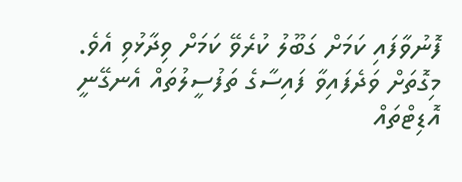ފޮނުވާފައި ކަމަށް ގަބޫލު ކުރެވޭ ކަމަށް ވިދާޅުވި އެވެ. މިގޮތަށް ވަދެފައިވާ ފައިސާގެ ތަފުސީލުތައް އެނގޭނީ އޮޑިޓްތައް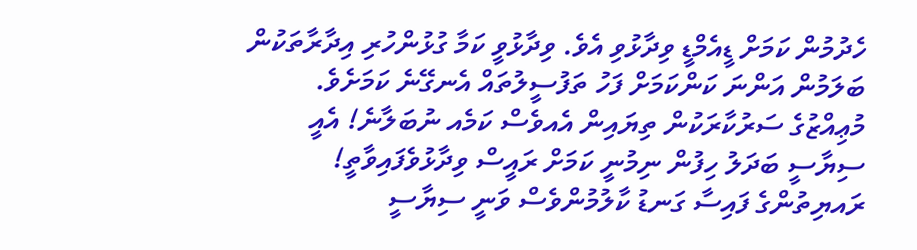ހެދުމުން ކަމަށް ޑީއެމްޑީ ވިދާޅުވި އެވެ. ވިދާޅުވީ ކަމާ ގުޅުންހުރި އިދާރާތަކުން ބަލަމުން އަންނަ ކަންކަމަށް ފަހު ތަފުސީލުތައް އެނގޭނެ ކަމަށެވެ.
މުޢިއްޒުގެ ސަރުކާރަކުން ތިޔައިން އެއވެސް ކަމެއ ނުބަލާނެ! އެއީ ސިޔާސީ ބަދަލު ހިފުން ނިމުނީ ކަމަށް ރައީސް ވިދާޅުވެފައިވާތީ!
ރައޔިތުންގެ ފައިސާ ގަނޑު ކާލުމުންވެސް ވަނީ ސިޔާސީ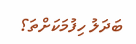ބަދަލު ހިފުމަކަށްތަ؟